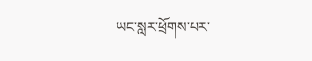ཡང་སླར་ཕྲོགས་པར་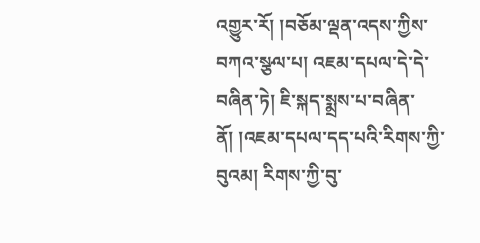འགྱུར་རོ། །བཅོམ་ལྡན་འདས་ཀྱིས་བཀའ་སྩལ་པ། འཇམ་དཔལ་དེ་དེ་བཞིན་ཏེ། ཇི་སྐད་སྨྲས་པ་བཞིན་ནོ། །འཇམ་དཔལ་དད་པའི་རིགས་ཀྱི་བུའམ། རིགས་ཀྱི་བུ་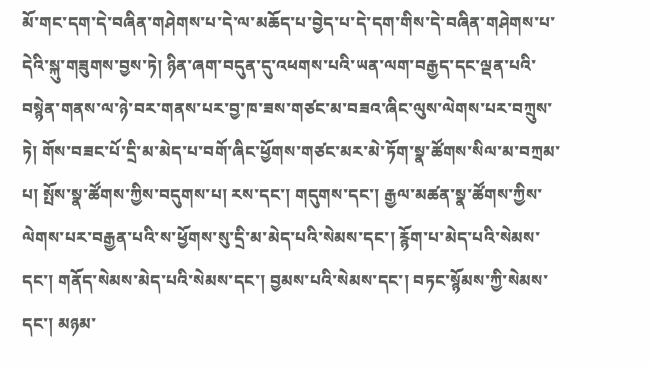མོ་གང་དག་དེ་བཞིན་གཤེགས་པ་དེ་ལ་མཆོད་པ་བྱེད་པ་དེ་དག་གིས་དེ་བཞིན་གཤེགས་པ་དེའི་སྐུ་གཟུགས་བྱས་ཏེ། ཉིན་ཞག་བདུན་དུ་འཕགས་པའི་ཡན་ལག་བརྒྱད་དང་ལྡན་པའི་བསྙེན་གནས་ལ་ཉེ་བར་གནས་པར་བྱ་ཁ་ཟས་གཙང་མ་བཟའ་ཞིང་ལུས་ལེགས་པར་བཀྲུས་ཏེ། གོས་བཟང་པོ་དྲི་མ་མེད་པ་བགོ་ཞིང་ཕྱོགས་གཙང་མར་མེ་ཏོག་སྣ་ཚོགས་སིལ་མ་བཀྲམ་པ། སྤོས་སྣ་ཚོགས་ཀྱིས་བདུགས་པ། རས་དང་། གདུགས་དང་། རྒྱལ་མཚན་སྣ་ཚོགས་ཀྱིས་ལེགས་པར་བརྒྱན་པའི་ས་ཕྱོགས་སུ་དྲི་མ་མེད་པའི་སེམས་དང་། རྙོག་པ་མེད་པའི་སེམས་དང་། གནོད་སེམས་མེད་པའི་སེམས་དང་། བྱམས་པའི་སེམས་དང་། བཏང་སྙོམས་ཀྱི་སེམས་དང་། མཉམ་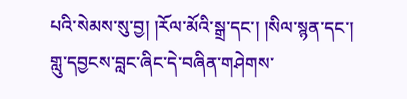པའི་སེམས་སུ་བྱ། །རོལ་མོའི་སྒྲ་དང་། །སིལ་སྙན་དང་། གླུ་དབྱངས་བླང་ཞིང་དེ་བཞིན་གཤེགས་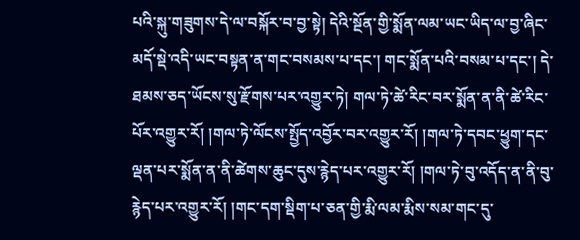པའི་སྐུ་གཟུགས་དེ་ལ་བསྐོར་བ་བྱ་སྟེ། དེའི་སྔོན་གྱི་སྨོན་ལམ་ཡང་ཡིད་ལ་བྱ་ཞིང་མདོ་སྡེ་འདི་ཡང་བསྟན་ན་གང་བསམས་པ་དང་། གང་སྨོན་པའི་བསམ་པ་དང་། དེ་ཐམས་ཅད་ཡོངས་སུ་རྫོགས་པར་འགྱུར་ཏེ། གལ་ཏེ་ཚེ་རིང་བར་སྨོན་ན་ནི་ཚེ་རིང་པོར་འགྱུར་རོ། །གལ་ཏེ་ལོངས་སྤྱོད་འབྱོར་བར་འགྱུར་རོ། །གལ་ཏེ་དབང་ཕྱུག་དང་ལྡན་པར་སྨོན་ན་ནི་ཚེགས་ཆུང་དུས་རྙེད་པར་འགྱུར་རོ། །གལ་ཏེ་བུ་འདོད་ན་ནི་བུ་རྙེད་པར་འགྱུར་རོ། །གང་དག་སྡིག་པ་ཅན་གྱི་རྨི་ལམ་རྨིས་སམ་གང་དུ་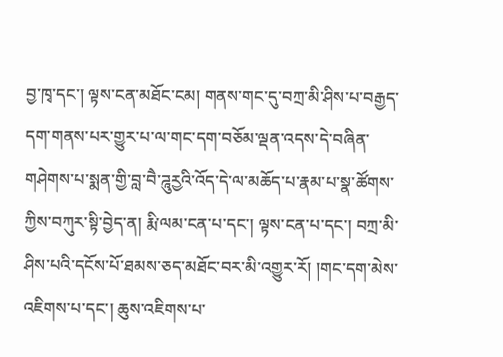བྱ་ཁྭ་དང་། ལྟས་ངན་མཐོང་ངམ། གནས་གང་དུ་བཀྲ་མི་ཤིས་པ་བརྒྱད་དག་གནས་པར་གྱུར་པ་ལ་གང་དག་བཅོམ་ལྡན་འདས་དེ་བཞིན་གཤེགས་པ་སྨན་གྱི་བླ་བཻ་ཌཱུརྱའི་འོད་དེ་ལ་མཆོད་པ་རྣམ་པ་སྣ་ཚོགས་ཀྱིས་བཀུར་སྟི་བྱེད་ན། རྨི་ལམ་ངན་པ་དང་། ལྟས་ངན་པ་དང་། བཀྲ་མི་ཤིས་པའི་དངོས་པོ་ཐམས་ཅད་མཐོང་བར་མི་འགྱུར་རོ། །གང་དག་མེས་འཇིགས་པ་དང་། ཆུས་འཇིགས་པ་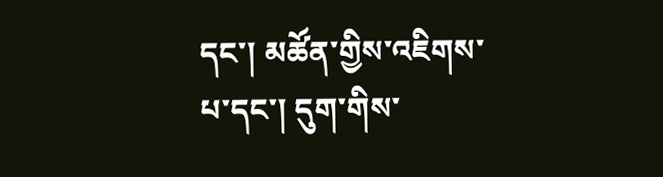དང་། མཚོན་གྱིས་འཇིགས་པ་དང་། དུག་གིས་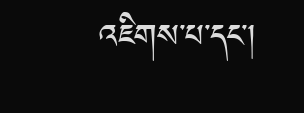འཇིགས་པ་དང་།